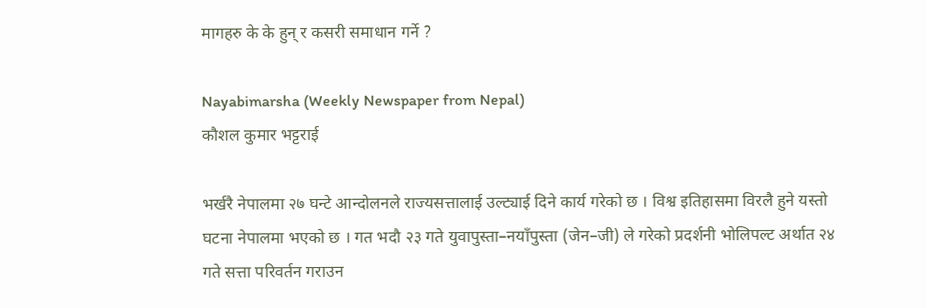मागहरु के के हुन् र कसरी समाधान गर्ने ?

Nayabimarsha (Weekly Newspaper from Nepal)
कौशल कुमार भट्टराई

भर्खरै नेपालमा २७ घन्टे आन्दोलनले राज्यसत्तालाई उल्ट्याई दिने कार्य गरेको छ । विश्व इतिहासमा विरलै हुने यस्तो घटना नेपालमा भएको छ । गत भदौ २३ गते युवापुस्ता–नयाँपुस्ता (जेन–जी) ले गरेको प्रदर्शनी भोलिपल्ट अर्थात २४ गते सत्ता परिवर्तन गराउन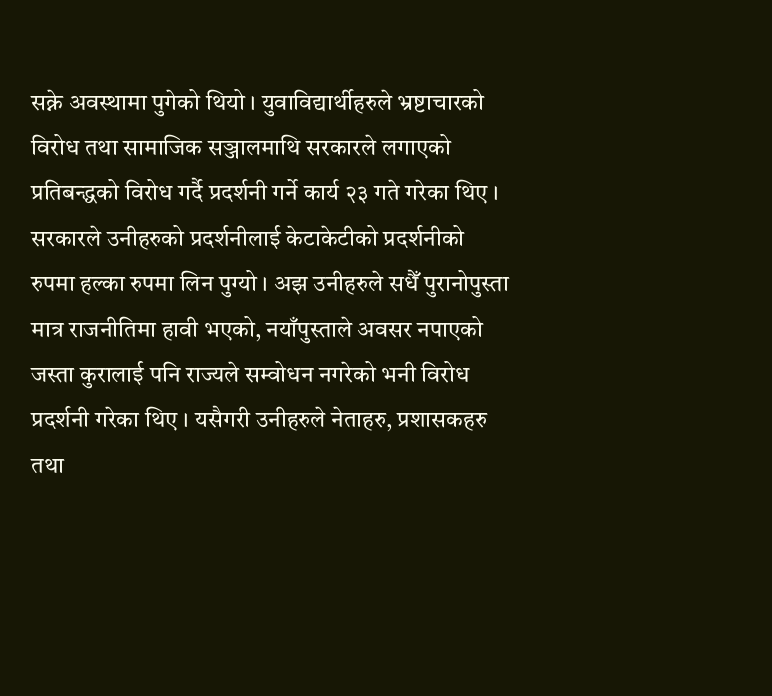सक्ने अवस्थामा पुगेको थियो । युवाविद्यार्थीहरुले भ्रष्टाचारको विरोध तथा सामाजिक सञ्जालमाथि सरकारले लगाएको प्रतिबन्द्धको विरोध गर्दै प्रदर्शनी गर्ने कार्य २३ गते गरेका थिए । सरकारले उनीहरुको प्रदर्शनीलाई केटाकेटीको प्रदर्शनीको रुपमा हल्का रुपमा लिन पुग्यो । अझ उनीहरुले सधैँ पुरानोपुस्ता मात्र राजनीतिमा हावी भएको, नयाँपुस्ताले अवसर नपाएको जस्ता कुरालाई पनि राज्यले सम्वोधन नगरेको भनी विरोध प्रदर्शनी गरेका थिए । यसैगरी उनीहरुले नेताहरु, प्रशासकहरु तथा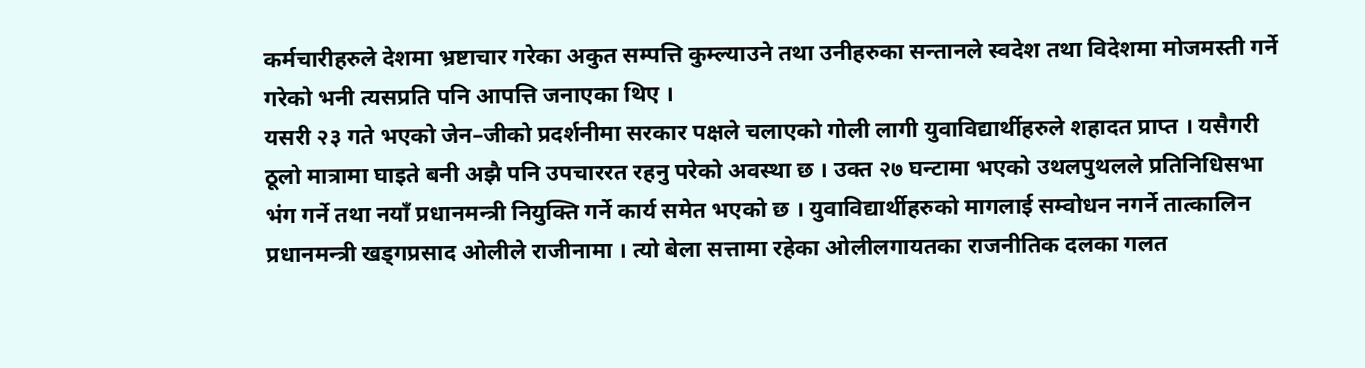कर्मचारीहरुले देशमा भ्रष्टाचार गरेका अकुत सम्पत्ति कुम्ल्याउने तथा उनीहरुका सन्तानले स्वदेश तथा विदेशमा मोजमस्ती गर्ने गरेको भनी त्यसप्रति पनि आपत्ति जनाएका थिए ।
यसरी २३ गते भएको जेन–जीको प्रदर्शनीमा सरकार पक्षले चलाएको गोली लागी युवाविद्यार्थीहरुले शहादत प्राप्त । यसैगरी ठूलो मात्रामा घाइते बनी अझै पनि उपचाररत रहनु परेको अवस्था छ । उक्त २७ घन्टामा भएको उथलपुथलले प्रतिनिधिसभा भंग गर्ने तथा नयाँ प्रधानमन्त्री नियुक्ति गर्ने कार्य समेत भएको छ । युवाविद्यार्थीहरुको मागलाई सम्वोधन नगर्ने तात्कालिन प्रधानमन्त्री खड्गप्रसाद ओलीले राजीनामा । त्यो बेला सत्तामा रहेका ओलीलगायतका राजनीतिक दलका गलत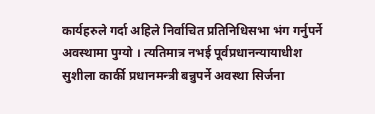कार्यहरुले गर्दा अहिले निर्वाचित प्रतिनिधिसभा भंग गर्नुपर्ने अवस्थामा पुग्यो । त्यतिमात्र नभई पूर्वप्रधानन्यायाधीश सुशीला कार्की प्रधानमन्त्री बन्नुपर्ने अवस्था सिर्जना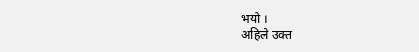भयो ।
अहिले उक्त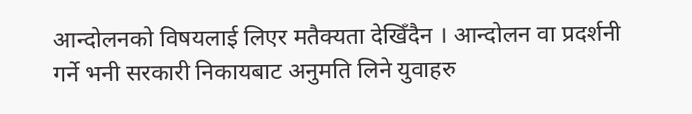आन्दोलनको विषयलाई लिएर मतैक्यता देखिँदैन । आन्दोलन वा प्रदर्शनी गर्ने भनी सरकारी निकायबाट अनुमति लिने युवाहरु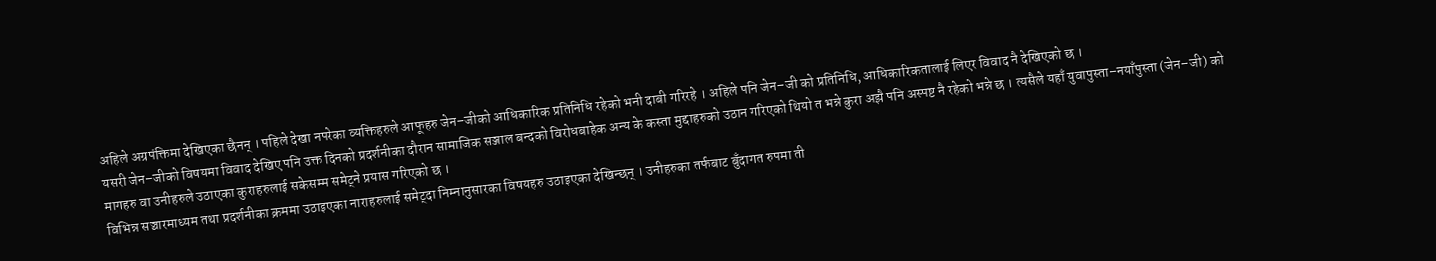अहिले अग्रपंक्तिमा देखिएका छैनन् । पहिले देखा नपरेका व्यक्तिहरुले आफूहरु जेन–जीको आधिकारिक प्रतिनिधि रहेको भनी दाबी गरिरहे । अहिले पनि जेन–जी को प्रतिनिधि, आधिकारिकतालाई लिएर विवाद नै देखिएको छ ।
यसरी जेन–जीको विषयमा विवाद देखिए पनि उक्त दिनको प्रदर्शनीका दौरान सामाजिक सञ्जाल बन्दको विरोधबाहेक अन्य के कस्ता मुद्दाहरुको उठान गरिएको थियो त भन्ने कुरा अझै पनि अस्पष्ट नै रहेको भन्ने छ । त्यसैले यहाँ युवापुस्ता–नयाँपुस्ता (जेन–जी) को मागहरु वा उनीहरुले उठाएका कुराहरुलाई सकेसम्म समेट्ने प्रयास गरिएको छ ।
विभिन्न सञ्चारमाध्यम तथा प्रदर्शनीका क्रममा उठाइएका नाराहरुलाई समेट्दा निम्नानुसारका विषयहरु उठाइएका देखिन्छन् । उनीहरुका तर्फबाट बुँदागत रुपमा ती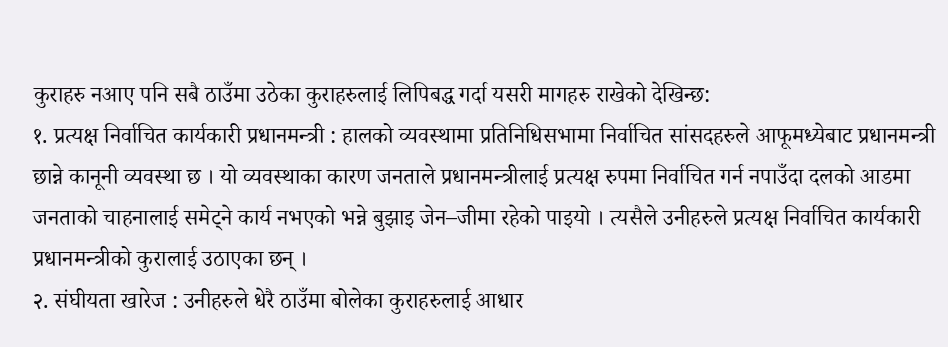कुराहरु नआए पनि सबै ठाउँमा उठेका कुराहरुलाई लिपिबद्ध गर्दा यसरी मागहरु राखेको देखिन्छ:
१. प्रत्यक्ष निर्वाचित कार्यकारी प्रधानमन्त्री : हालको व्यवस्थामा प्रतिनिधिसभामा निर्वाचित सांसदहरुले आफूमध्येबाट प्रधानमन्त्री छान्ने कानूनी व्यवस्था छ । यो व्यवस्थाका कारण जनताले प्रधानमन्त्रीलाई प्रत्यक्ष रुपमा निर्वाचित गर्न नपाउँदा दलको आडमा जनताको चाहनालाई समेट्ने कार्य नभएको भन्ने बुझाइ जेन–जीमा रहेको पाइयो । त्यसैले उनीहरुले प्रत्यक्ष निर्वाचित कार्यकारी प्रधानमन्त्रीको कुरालाई उठाएका छन् ।
२. संघीयता खारेज : उनीहरुले धेरै ठाउँमा बोलेका कुराहरुलाई आधार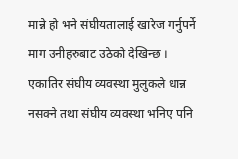मान्ने हो भने संघीयतालाई खारेज गर्नुपर्ने माग उनीहरुबाट उठेको देखिन्छ । एकातिर संघीय व्यवस्था मुलुकले धान्न नसक्ने तथा संघीय व्यवस्था भनिए पनि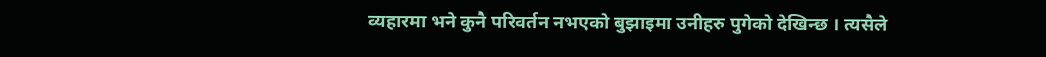व्यहारमा भने कुनै परिवर्तन नभएको बुझाइमा उनीहरु पुगेको देखिन्छ । त्यसैले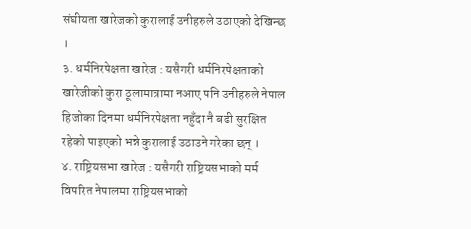संघीयता खारेजको कुरालाई उनीहरुले उठाएको देखिन्छ ।
३. धर्मनिरपेक्षता खारेज : यसैगरी धर्मनिरपेक्षताको खारेजीको कुरा ठूलामात्रामा नआए पनि उनीहरुले नेपाल हिजोका दिनमा धर्मनिरपेक्षता नहुँदा नै बढी सुरक्षित रहेको पाइएको भन्ने कुरालाई उठाउने गरेका छन् ।
४. राष्ट्रियसभा खारेज : यसैगरी राष्ट्रियसभाको मर्म विपरित नेपालमा राष्ट्रियसभाको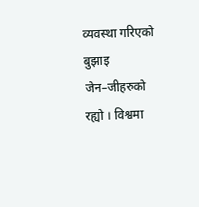व्यवस्था गरिएको बुझाइ जेन–जीहरुको रह्यो । विश्वमा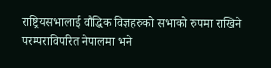राष्ट्रियसभालाई वौद्धिक विज्ञहरुको सभाको रुपमा राखिने परम्पराविपरित नेपालमा भने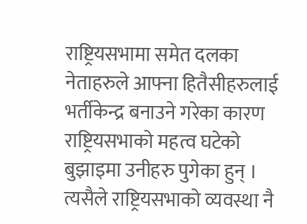राष्ट्रियसभामा समेत दलका नेताहरुले आफ्ना हितैसीहरुलाई भर्तीकेन्द्र बनाउने गरेका कारण राष्ट्रियसभाको महत्व घटेको बुझाइमा उनीहरु पुगेका हुन् । त्यसैले राष्ट्रियसभाको व्यवस्था नै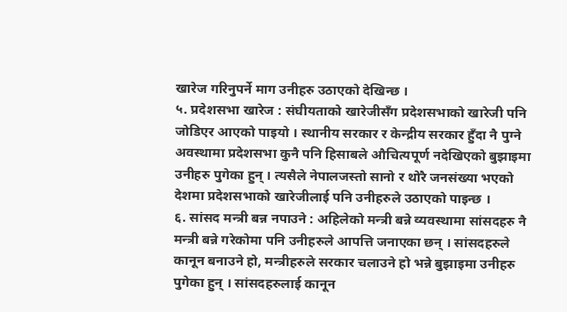खारेज गरिनुपर्ने माग उनीहरु उठाएको देखिन्छ ।
५. प्रदेशसभा खारेज : संघीयताको खारेजीसँग प्रदेशसभाको खारेजी पनि जोडिएर आएको पाइयो । स्थानीय सरकार र केन्द्रीय सरकार हुँदा नै पुग्ने अवस्थामा प्रदेशसभा कुनै पनि हिसाबले औचित्यपूर्ण नदेखिएको बुझाइमा उनीहरु पुगेका हुन् । त्यसैले नेपालजस्तो सानो र थोरै जनसंख्या भएको देशमा प्रदेशसभाको खारेजीलाई पनि उनीहरुले उठाएको पाइन्छ ।
६. सांसद मन्त्री बन्न नपाउने : अहिलेको मन्त्री बन्ने व्यवस्थामा सांसदहरु नै मन्त्री बन्ने गरेकोमा पनि उनीहरुले आपत्ति जनाएका छन् । सांसदहरुले कानून बनाउने हो, मन्त्रीहरुले सरकार चलाउने हो भन्ने बुझाइमा उनीहरु पुगेका हुन् । सांसदहरुलाई कानून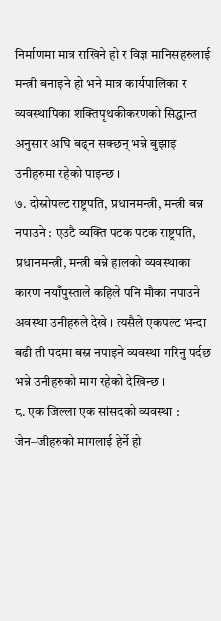निर्माणमा मात्र राखिने हो र विज्ञ मानिसहरुलाई मन्त्री बनाइने हो भने मात्र कार्यपालिका र व्यवस्थापिका शक्तिपृथकीकरणको सिद्धान्त अनुसार अघि बढ्न सक्छन् भन्ने बुझाइ उनीहरुमा रहेको पाइन्छ ।
७. दोस्रोपल्ट राष्ट्रपति, प्रधानमन्त्री, मन्त्री बन्न नपाउने : एउटै व्यक्ति पटक पटक राष्ट्रपति, प्रधानमन्त्री, मन्त्री बन्ने हालको व्यवस्थाका कारण नयाँपुस्ताले कहिले पनि मौका नपाउने अवस्था उनीहरुले देखे । त्यसैले एकपल्ट भन्दा बढी ती पदमा बस्न नपाइने व्यवस्था गरिनु पर्दछ भन्ने उनीहरुको माग रहेको देखिन्छ ।
८. एक जिल्ला एक सांसदको व्यवस्था : जेन–जीहरुको मागलाई हेर्ने हो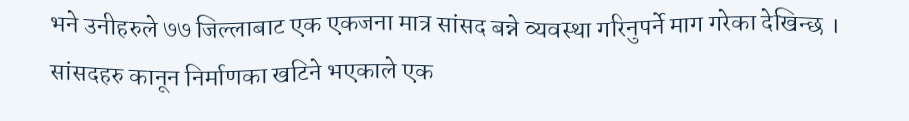भने उनीहरुले ७७ जिल्लाबाट एक एकजना मात्र सांसद बन्ने व्यवस्था गरिनुपर्ने माग गरेका देखिन्छ । सांसदहरु कानून निर्माणका खटिने भएकाले एक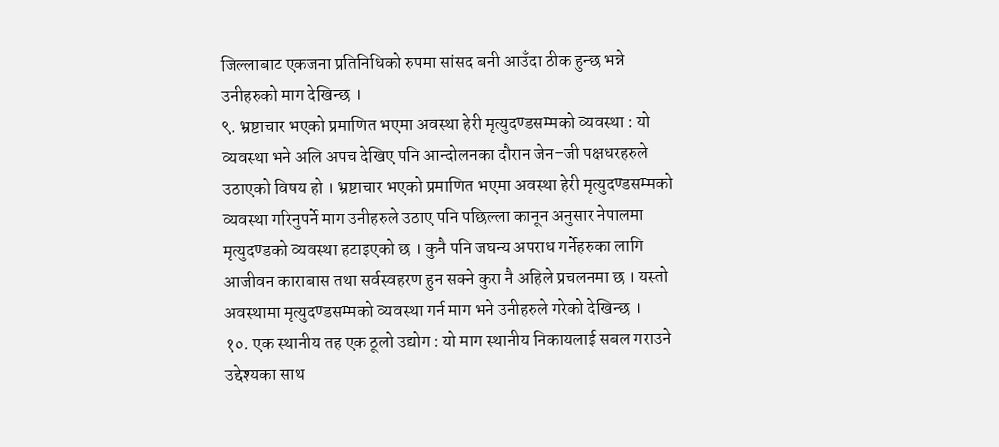जिल्लाबाट एकजना प्रतिनिधिको रुपमा सांसद बनी आउँदा ठीक हुन्छ भन्ने उनीहरुको माग देखिन्छ ।
९. भ्रष्टाचार भएको प्रमाणित भएमा अवस्था हेरी मृत्युदण्डसम्मको व्यवस्था : यो व्यवस्था भने अलि अपच देखिए पनि आन्दोलनका दौरान जेन–जी पक्षधरहरुले उठाएको विषय हो । भ्रष्टाचार भएको प्रमाणित भएमा अवस्था हेरी मृत्युदण्डसम्मको व्यवस्था गरिनुपर्ने माग उनीहरुले उठाए पनि पछिल्ला कानून अनुसार नेपालमा मृत्युदण्डको व्यवस्था हटाइएको छ । कुनै पनि जघन्य अपराध गर्नेहरुका लागि आजीवन काराबास तथा सर्वस्वहरण हुन सक्ने कुरा नै अहिले प्रचलनमा छ । यस्तो अवस्थामा मृत्युदण्डसम्मको व्यवस्था गर्न माग भने उनीहरुले गरेको देखिन्छ ।
१०. एक स्थानीय तह एक ठूलो उद्योग : यो माग स्थानीय निकायलाई सबल गराउने उद्देश्यका साथ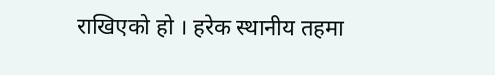राखिएको हो । हरेक स्थानीय तहमा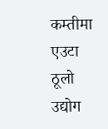कम्तीमा एउटा ठूलो उद्योग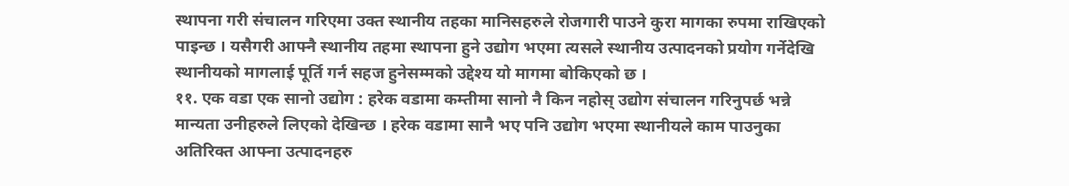स्थापना गरी संचालन गरिएमा उक्त स्थानीय तहका मानिसहरुले रोजगारी पाउने कुरा मागका रुपमा राखिएको पाइन्छ । यसैगरी आफ्नै स्थानीय तहमा स्थापना हुने उद्योग भएमा त्यसले स्थानीय उत्पादनको प्रयोग गर्नेदेखि स्थानीयको मागलाई पूर्ति गर्न सहज हुनेसम्मको उद्देश्य यो मागमा बोकिएको छ ।
११. एक वडा एक सानो उद्योग : हरेक वडामा कम्तीमा सानो नै किन नहोस् उद्योग संचालन गरिनुपर्छ भन्ने मान्यता उनीहरुले लिएको देखिन्छ । हरेक वडामा सानै भए पनि उद्योग भएमा स्थानीयले काम पाउनुका अतिरिक्त आफ्ना उत्पादनहरु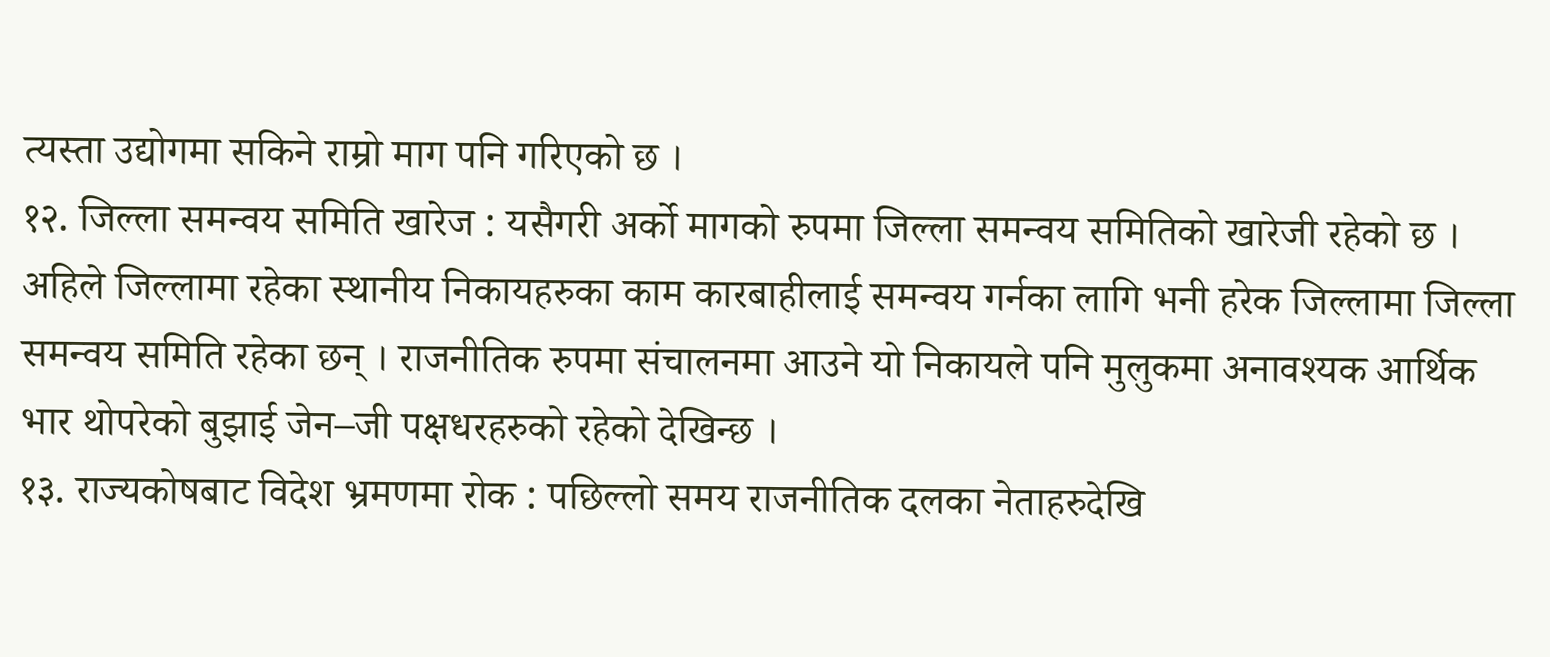त्यस्ता उद्योगमा सकिने राम्रो माग पनि गरिएको छ ।
१२. जिल्ला समन्वय समिति खारेज : यसैगरी अर्को मागको रुपमा जिल्ला समन्वय समितिको खारेजी रहेको छ । अहिले जिल्लामा रहेका स्थानीय निकायहरुका काम कारबाहीलाई समन्वय गर्नका लागि भनी हरेक जिल्लामा जिल्ला समन्वय समिति रहेका छन् । राजनीतिक रुपमा संचालनमा आउने यो निकायले पनि मुलुकमा अनावश्यक आर्थिक भार थोपरेको बुझाई जेन–जी पक्षधरहरुको रहेको देखिन्छ ।
१३. राज्यकोषबाट विदेश भ्रमणमा रोक : पछिल्लो समय राजनीतिक दलका नेताहरुदेखि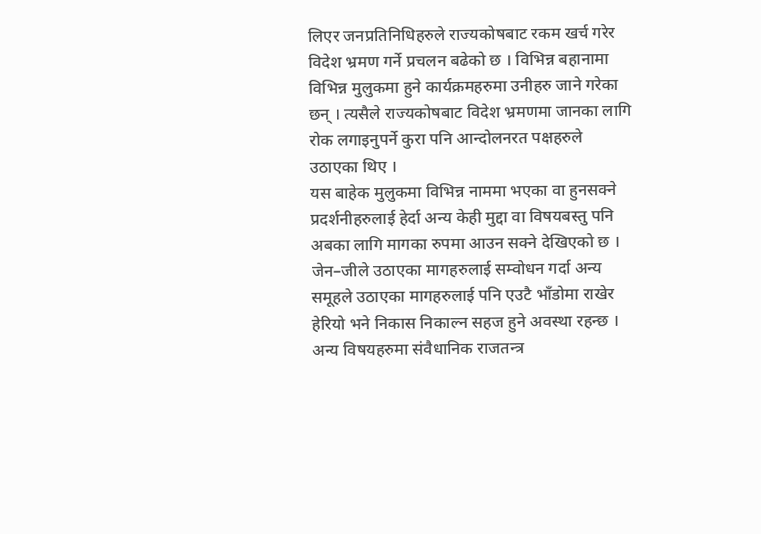लिएर जनप्रतिनिधिहरुले राज्यकोषबाट रकम खर्च गरेर विदेश भ्रमण गर्ने प्रचलन बढेको छ । विभिन्न बहानामा विभिन्न मुलुकमा हुने कार्यक्रमहरुमा उनीहरु जाने गरेका छन् । त्यसैले राज्यकोषबाट विदेश भ्रमणमा जानका लागि रोक लगाइनुपर्ने कुरा पनि आन्दोलनरत पक्षहरुले उठाएका थिए ।
यस बाहेक मुलुकमा विभिन्न नाममा भएका वा हुनसक्ने प्रदर्शनीहरुलाई हेर्दा अन्य केही मुद्दा वा विषयबस्तु पनि अबका लागि मागका रुपमा आउन सक्ने देखिएको छ । जेन–जीले उठाएका मागहरुलाई सम्वोधन गर्दा अन्य समूहले उठाएका मागहरुलाई पनि एउटै भाँडोमा राखेर हेरियो भने निकास निकाल्न सहज हुने अवस्था रहन्छ ।
अन्य विषयहरुमा संवैधानिक राजतन्त्र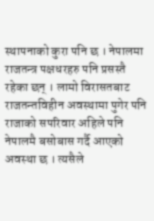स्थापनाको कुरा पनि छ । नेपालमा राजतन्त्र पक्षधरहरु पनि प्रसस्तै रहेका छन् । लामो विरासतबाट राजतन्तविहीन अवस्थामा पुगेर पनि राजाको सपरिवार अहिले पनि नेपालमै बसोबास गर्दै आएको अवस्था छ । त्यसैले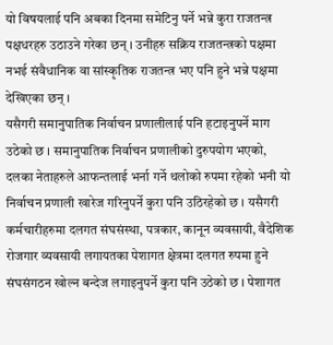यो विषयलाई पनि अबका दिनमा समेटिनु पर्ने भन्ने कुरा राजतन्त्र पक्षधरहरु उठाउने गरेका छन् । उनीहरु सक्रिय राजतन्त्रको पक्षमा नभई संवैधानिक वा सांस्कृतिक राजतन्त्र भए पनि हुने भन्ने पक्षमा देखिएका छन् ।
यसैगरी समानुपातिक निर्वाचन प्रणालीलाई पनि हटाइनुपर्ने माग उठेको छ । समानुपातिक निर्वाचन प्रणालीको दुरुपयोग भएको, दलका नेताहरुले आफन्तलाई भर्ना गर्ने थलोको रुपमा रहेको भनी यो निर्वाचन प्रणाली खारेज गरिनुपर्ने कुरा पनि उठिरहेको छ । यसैगरी कर्मचारीहरुमा दलगत संघसंस्था, पत्रकार, कानून व्यवसायी, वैदेशिक रोजगार व्यवसायी लगायतका पेशागत क्षेत्रमा दलगत रुपमा हुने संघसंगठन खोल्न बन्देज लगाइनुपर्ने कुरा पनि उठेको छ । पेशागत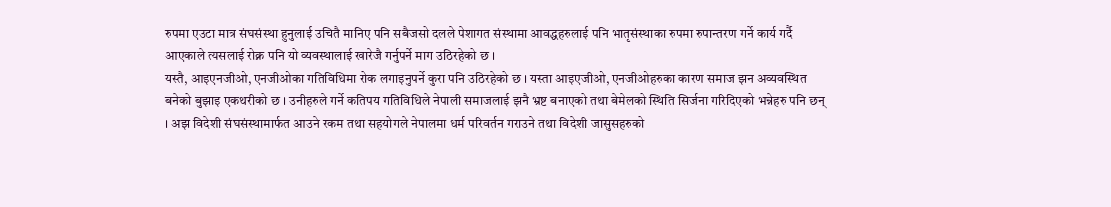रुपमा एउटा मात्र संघसंस्था हुनुलाई उचितै मानिए पनि सबैजसो दलले पेशागत संस्थामा आवद्धहरुलाई पनि भातृसंस्थाका रुपमा रुपान्तरण गर्ने कार्य गर्दै आएकाले त्यसलाई रोक्न पनि यो व्यवस्थालाई खारेजै गर्नुपर्ने माग उठिरहेको छ ।
यस्तै, आइएनजीओ, एनजीओका गतिविधिमा रोक लगाइनुपर्ने कुरा पनि उठिरहेको छ । यस्ता आइएजीओ, एनजीओहरुका कारण समाज झन अव्यवस्थित बनेको बुझाइ एकथरीको छ । उनीहरुले गर्ने कतिपय गतिविधिले नेपाली समाजलाई झनै भ्रष्ट बनाएको तथा बेमेलको स्थिति सिर्जना गरिदिएको भन्नेहरु पनि छन् । अझ विदेशी संघसंस्थामार्फत आउने रकम तथा सहयोगले नेपालमा धर्म परिवर्तन गराउने तथा विदेशी जासुसहरुको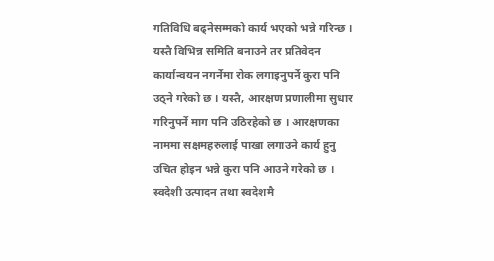गतिविधि बढ्नेसम्मको कार्य भएको भन्ने गरिन्छ ।
यस्तै विभिन्न समिति बनाउने तर प्रतिवेदन कार्यान्वयन नगर्नेमा रोक लगाइनुपर्ने कुरा पनि उठ्ने गरेको छ । यस्तै, आरक्षण प्रणालीमा सुधार गरिनुपर्ने माग पनि उठिरहेको छ । आरक्षणका नाममा सक्षमहरुलाई पाखा लगाउने कार्य हुनु उचित होइन भन्ने कुरा पनि आउने गरेको छ । स्वदेशी उत्पादन तथा स्वदेशमै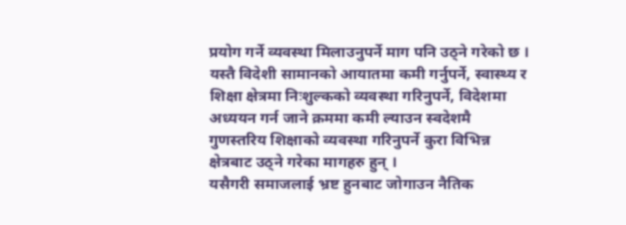प्रयोग गर्ने व्यवस्था मिलाउनुपर्ने माग पनि उठ्ने गरेको छ । यस्तै विदेशी सामानको आयातमा कमी गर्नुपर्ने, स्वास्थ्य र शिक्षा क्षेत्रमा निःशुल्कको व्यवस्था गरिनुपर्ने, विदेशमा अध्ययन गर्न जाने क्रममा कमी ल्याउन स्वदेशमै गुणस्तरिय शिक्षाको व्यवस्था गरिनुपर्ने कुरा विभिन्न क्षेत्रबाट उठ्ने गरेका मागहरु हुन् ।
यसैगरी समाजलाई भ्रष्ट हुनबाट जोगाउन नैतिक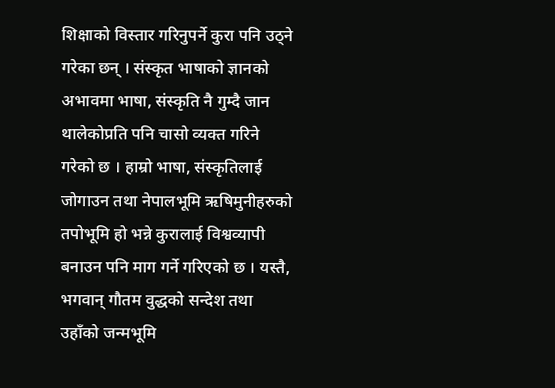शिक्षाको विस्तार गरिनुपर्ने कुरा पनि उठ्ने गरेका छन् । संस्कृत भाषाको ज्ञानको अभावमा भाषा, संस्कृति नै गुम्दै जान थालेकोप्रति पनि चासो व्यक्त गरिने गरेको छ । हाम्रो भाषा, संस्कृतिलाई जोगाउन तथा नेपालभूमि ऋषिमुनीहरुको तपोभूमि हो भन्ने कुरालाई विश्वव्यापी बनाउन पनि माग गर्ने गरिएको छ । यस्तै, भगवान् गौतम वुद्धको सन्देश तथा उहाँको जन्मभूमि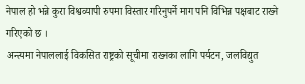नेपाल हो भन्ने कुरा विश्वव्यापी रुपमा विस्तार गरिनुपर्ने माग पनि विभिन्न पक्षबाट राख्ने गरिएको छ ।
अन्त्यमा नेपाललाई विकसित राष्ट्रको सूचीमा राख्नका लागि पर्यटन, जलविद्युत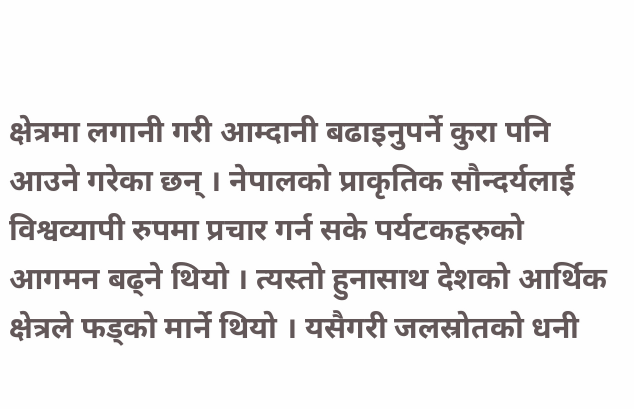क्षेत्रमा लगानी गरी आम्दानी बढाइनुपर्ने कुरा पनि आउने गरेका छन् । नेपालको प्राकृतिक सौन्दर्यलाई विश्वव्यापी रुपमा प्रचार गर्न सके पर्यटकहरुको आगमन बढ्ने थियो । त्यस्तो हुनासाथ देशको आर्थिक क्षेत्रले फड्को मार्ने थियो । यसैगरी जलस्रोतको धनी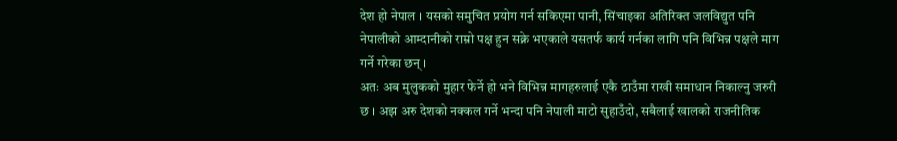देश हो नेपाल । यसको समुचित प्रयोग गर्न सकिएमा पानी, सिंचाइका अतिरिक्त जलविद्युत पनि नेपालीको आम्दानीको राम्रो पक्ष हुन सक्ने भएकाले यसतर्फ कार्य गर्नका लागि पनि विभिन्न पक्षले माग गर्ने गरेका छन् ।
अतः अब मुलुकको मुहार फेर्ने हो भने विभिन्न मागहरुलाई एकै ठाउँमा राखी समाधान निकाल्नु जरुरी छ । अझ अरु देशको नक्कल गर्ने भन्दा पनि नेपाली माटो सुहाउँदो, सबैलाई खालको राजनीतिक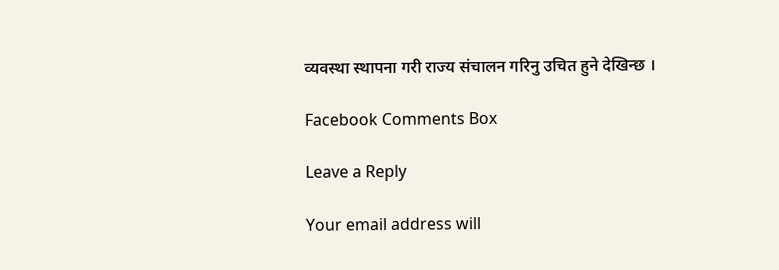व्यवस्था स्थापना गरी राज्य संचालन गरिनु उचित हुने देखिन्छ ।

Facebook Comments Box

Leave a Reply

Your email address will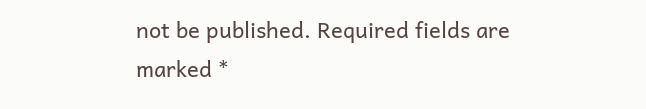not be published. Required fields are marked *